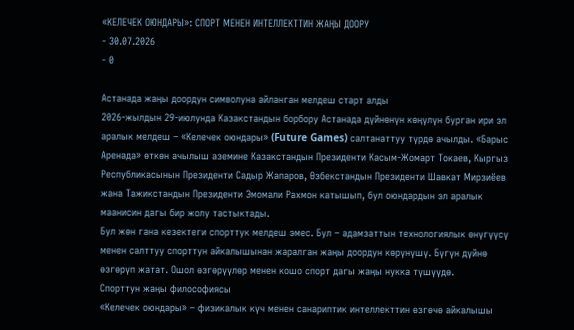«КЕЛЕЧЕК ОЮНДАРЫ»: СПОРТ МЕНЕН ИНТЕЛЛЕКТТИН ЖАҢЫ ДООРУ
- 30.07.2026
- 0

Астанада жаңы доордун символуна айланган мелдеш старт алды
2026-жылдын 29-июлунда Казакстандын борбору Астанада дүйнөнүн көңүлүн бурган ири эл аралык мелдеш – «Келечек оюндары» (Future Games) салтанаттуу түрдө ачылды. «Барыс Аренада» өткөн ачылыш аземине Казакстандын Президенти Касым-Жомарт Токаев, Кыргыз Республикасынын Президенти Садыр Жапаров, Өзбекстандын Президенти Шавкат Мирзиёев жана Тажикстандын Президенти Эмомали Рахмон катышып, бул оюндардын эл аралык маанисин дагы бир жолу тастыктады.
Бул жөн гана кезектеги спорттук мелдеш эмес. Бул – адамзаттын технологиялык өнүгүүсү менен салттуу спорттун айкалышынан жаралган жаңы доордун көрүнүшү. Бүгүн дүйнө өзгөрүп жатат. Ошол өзгөрүүлөр менен кошо спорт дагы жаңы нукка түшүүдө.
Спорттун жаңы философиясы
«Келечек оюндары» – физикалык күч менен санариптик интеллекттин өзгөчө айкалышы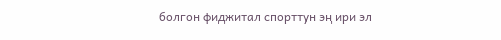болгон фиджитал спорттун эң ири эл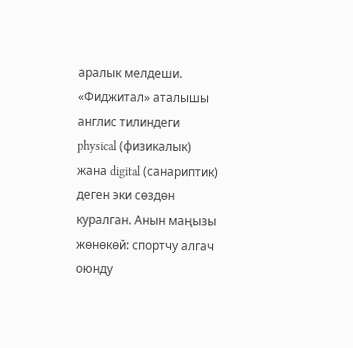аралык мелдеши.
«Фиджитал» аталышы англис тилиндеги physical (физикалык) жана digital (санариптик) деген эки сөздөн куралган. Анын маңызы жөнөкөй: спортчу алгач оюнду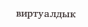виртуалдык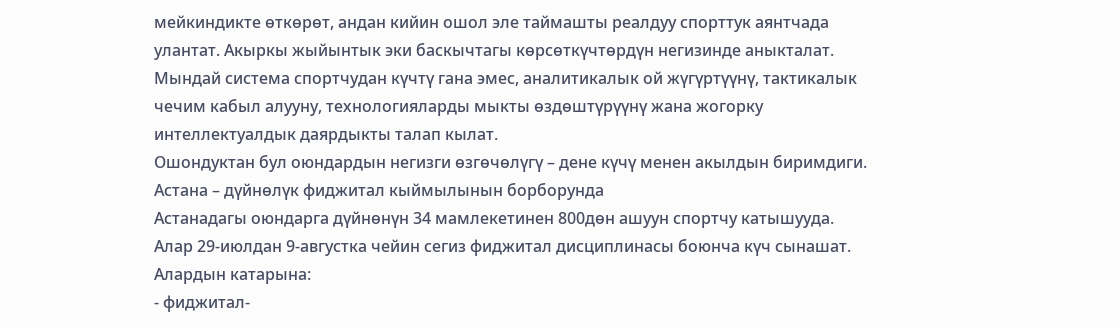мейкиндикте өткөрөт, андан кийин ошол эле таймашты реалдуу спорттук аянтчада улантат. Акыркы жыйынтык эки баскычтагы көрсөткүчтөрдүн негизинде аныкталат.
Мындай система спортчудан күчтү гана эмес, аналитикалык ой жүгүртүүнү, тактикалык чечим кабыл алууну, технологияларды мыкты өздөштүрүүнү жана жогорку интеллектуалдык даярдыкты талап кылат.
Ошондуктан бул оюндардын негизги өзгөчөлүгү – дене күчү менен акылдын биримдиги.
Астана – дүйнөлүк фиджитал кыймылынын борборунда
Астанадагы оюндарга дүйнөнүн 34 мамлекетинен 800дөн ашуун спортчу катышууда. Алар 29-июлдан 9-августка чейин сегиз фиджитал дисциплинасы боюнча күч сынашат.
Алардын катарына:
- фиджитал-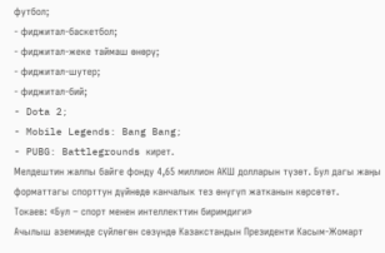футбол;
- фиджитал-баскетбол;
- фиджитал-жеке таймаш өнөрү;
- фиджитал-шутер;
- фиджитал-бий;
- Dota 2;
- Mobile Legends: Bang Bang;
- PUBG: Battlegrounds кирет.
Мелдештин жалпы байге фонду 4,65 миллион АКШ долларын түзөт. Бул дагы жаңы форматтагы спорттун дүйнөдө канчалык тез өнүгүп жатканын көрсөтөт.
Токаев: «Бул – спорт менен интеллекттин биримдиги»
Ачылыш аземинде сүйлөгөн сөзүндө Казакстандын Президенти Касым-Жомарт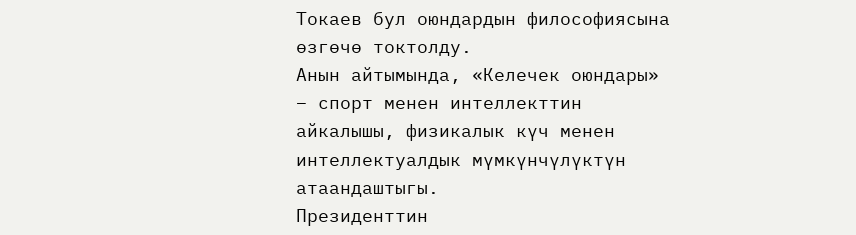Токаев бул оюндардын философиясына өзгөчө токтолду.
Анын айтымында, «Келечек оюндары» – спорт менен интеллекттин айкалышы, физикалык күч менен интеллектуалдык мүмкүнчүлүктүн атаандаштыгы.
Президенттин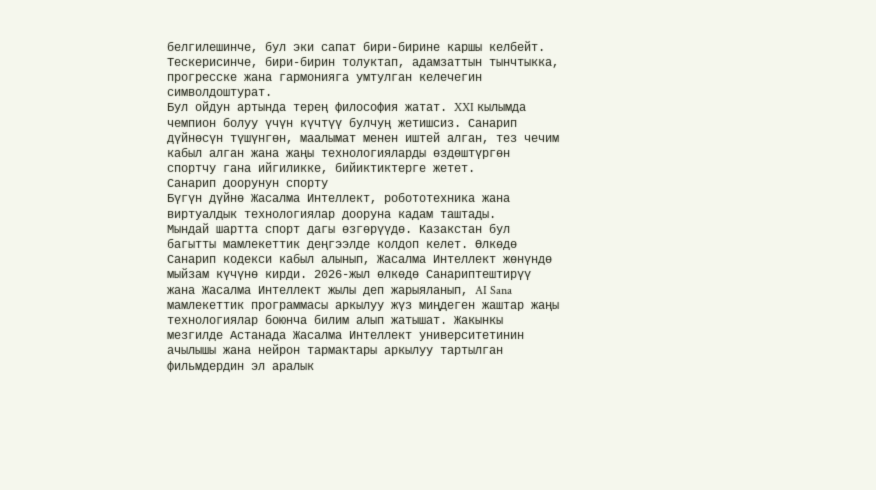белгилешинче, бул эки сапат бири-бирине каршы келбейт. Тескерисинче, бири-бирин толуктап, адамзаттын тынчтыкка, прогресске жана гармонияга умтулган келечегин символдоштурат.
Бул ойдун артында терең философия жатат. XXI кылымда чемпион болуу үчүн күчтүү булчуң жетишсиз. Санарип дүйнөсүн түшүнгөн, маалымат менен иштей алган, тез чечим кабыл алган жана жаңы технологияларды өздөштүргөн спортчу гана ийгиликке, бийиктиктерге жетет.
Санарип доорунун спорту
Бүгүн дүйнө Жасалма Интеллект, робототехника жана виртуалдык технологиялар дооруна кадам таштады.
Мындай шартта спорт дагы өзгөрүүдө. Казакстан бул багытты мамлекеттик деңгээлде колдоп келет. Өлкөдө Санарип кодекси кабыл алынып, Жасалма Интеллект жөнүндө мыйзам күчүнө кирди. 2026-жыл өлкөдө Санариптештирүү жана Жасалма Интеллект жылы деп жарыяланып, AI Sana мамлекеттик программасы аркылуу жүз миңдеген жаштар жаңы технологиялар боюнча билим алып жатышат. Жакынкы мезгилде Астанада Жасалма Интеллект университетинин ачылышы жана нейрон тармактары аркылуу тартылган фильмдердин эл аралык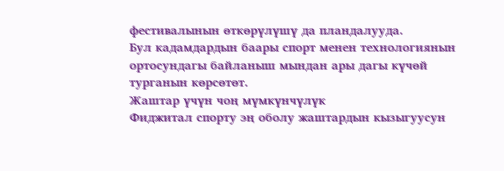фестивалынын өткөрүлүшү да пландалууда.
Бул кадамдардын баары спорт менен технологиянын ортосундагы байланыш мындан ары дагы күчөй турганын көрсөтөт.
Жаштар үчүн чоң мүмкүнчүлүк
Фиджитал спорту эң оболу жаштардын кызыгуусун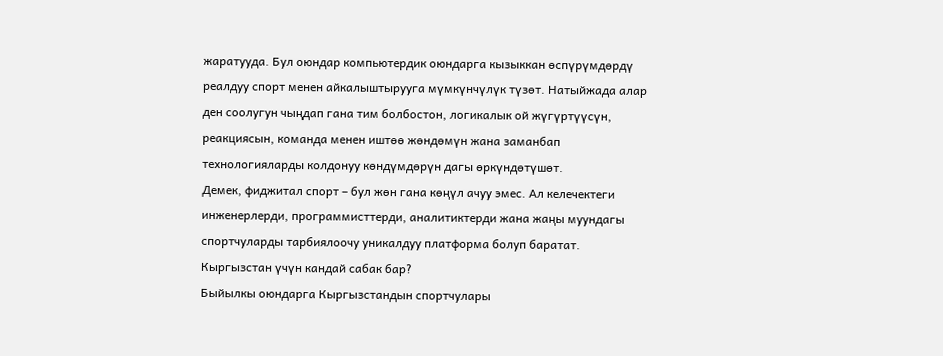жаратууда. Бул оюндар компьютердик оюндарга кызыккан өспүрүмдөрдү реалдуу спорт менен айкалыштырууга мүмкүнчүлүк түзөт. Натыйжада алар ден соолугун чыңдап гана тим болбостон, логикалык ой жүгүртүүсүн, реакциясын, команда менен иштөө жөндөмүн жана заманбап технологияларды колдонуу көндүмдөрүн дагы өркүндөтүшөт.
Демек, фиджитал спорт – бул жөн гана көңүл ачуу эмес. Ал келечектеги инженерлерди, программисттерди, аналитиктерди жана жаңы муундагы спортчуларды тарбиялоочу уникалдуу платформа болуп баратат.
Кыргызстан үчүн кандай сабак бар?
Быйылкы оюндарга Кыргызстандын спортчулары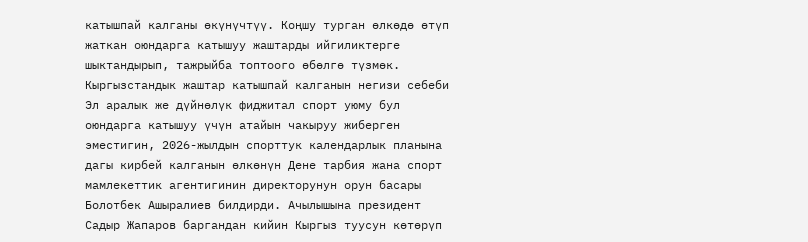катышпай калганы өкүнүчтүү. Коңшу турган өлкөдө өтүп жаткан оюндарга катышуу жаштарды ийгиликтерге шыктандырып, тажрыйба топтоого өбөлгө түзмөк. Кыргызстандык жаштар катышпай калганын негизи себеби Эл аралык же дүйнөлүк фиджитал спорт уюму бул оюндарга катышуу үчүн атайын чакыруу жиберген эместигин, 2026-жылдын спорттук календарлык планына дагы кирбей калганын өлкөнүн Дене тарбия жана спорт мамлекеттик агентигинин директорунун орун басары Болотбек Ашыралиев билдирди. Ачылышына президент Садыр Жапаров баргандан кийин Кыргыз туусун көтөрүп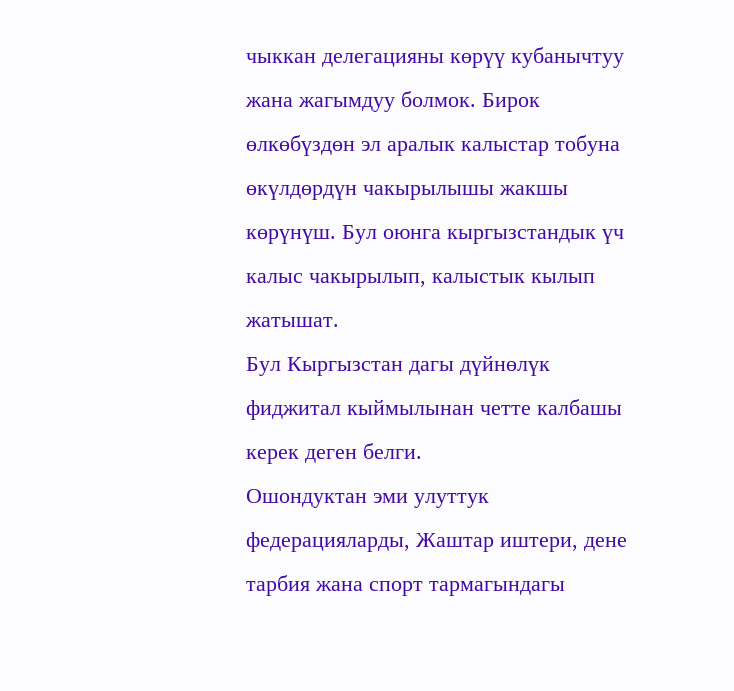чыккан делегацияны көрүү кубанычтуу жана жагымдуу болмок. Бирок өлкөбүздөн эл аралык калыстар тобуна өкүлдөрдүн чакырылышы жакшы көрүнүш. Бул оюнга кыргызстандык үч калыс чакырылып, калыстык кылып жатышат.
Бул Кыргызстан дагы дүйнөлүк фиджитал кыймылынан четте калбашы керек деген белги.
Ошондуктан эми улуттук федерацияларды, Жаштар иштери, дене тарбия жана спорт тармагындагы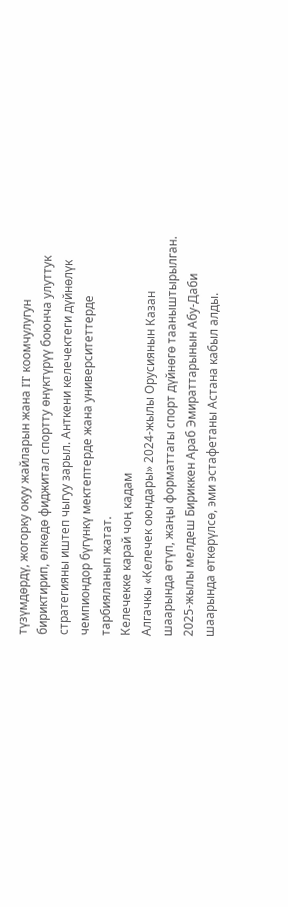түзүмдөрдү, жогорку окуу жайларын жана IT коомчулугун бириктирип, өлкөдө фиджитал спортту өнүктүрүү боюнча улуттук стратегияны иштеп чыгуу зарыл. Анткени келечектеги дүйнөлүк чемпиондор бүгүнкү мектептерде жана университеттерде тарбияланып жатат.
Келечекке карай чоң кадам
Алгачкы «Келечек оюндары» 2024-жылы Орусиянын Казан шаарында өтүп, жаңы форматтагы спорт дүйнөгө тааныштырылган. 2025-жылы мелдеш Бириккен Араб Эмираттарынын Абу-Даби шаарында өткөрүлсө, эми эстафетаны Астана кабыл алды.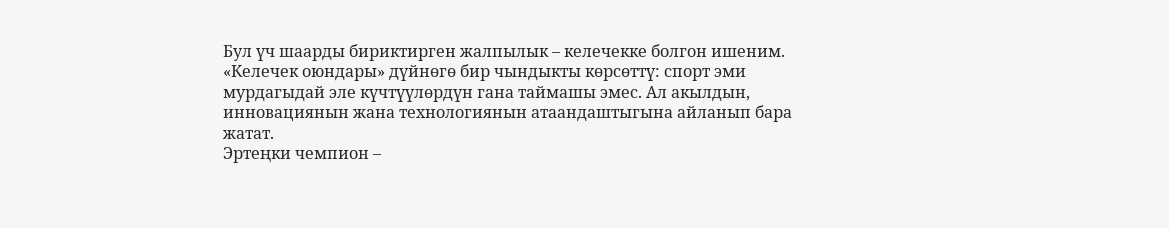Бул үч шаарды бириктирген жалпылык – келечекке болгон ишеним.
«Келечек оюндары» дүйнөгө бир чындыкты көрсөттү: спорт эми мурдагыдай эле күчтүүлөрдүн гана таймашы эмес. Ал акылдын, инновациянын жана технологиянын атаандаштыгына айланып бара жатат.
Эртеңки чемпион –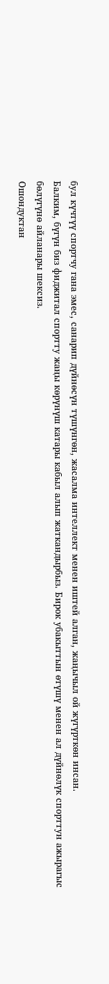бул күчтүү спортчу гана эмес, санарип дүйнөсүн түшүнгөн, жасалма интеллект менен иштей алган, жаңычыл ой жүгүрткөн инсан.
Балким, бүгүн биз фиджитал спортту жаңы көрүнүш катары кабыл алып жаткандырбыз. Бирок убакыттын өтүшү менен ал дүйнөлүк спорттун ажырагыс бөлүгүнө айланары шексиз.
Ошондуктан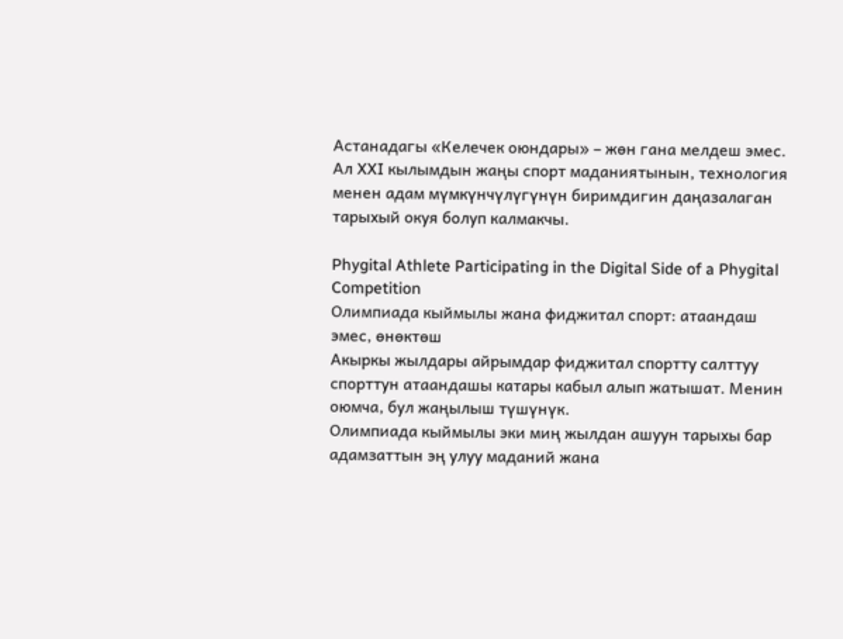Астанадагы «Келечек оюндары» – жөн гана мелдеш эмес. Ал XXI кылымдын жаңы спорт маданиятынын, технология менен адам мүмкүнчүлүгүнүн биримдигин даңазалаган тарыхый окуя болуп калмакчы.

Phygital Athlete Participating in the Digital Side of a Phygital Competition
Олимпиада кыймылы жана фиджитал спорт: атаандаш эмес, өнөктөш
Акыркы жылдары айрымдар фиджитал спортту салттуу спорттун атаандашы катары кабыл алып жатышат. Менин оюмча, бул жаңылыш түшүнүк.
Олимпиада кыймылы эки миң жылдан ашуун тарыхы бар адамзаттын эң улуу маданий жана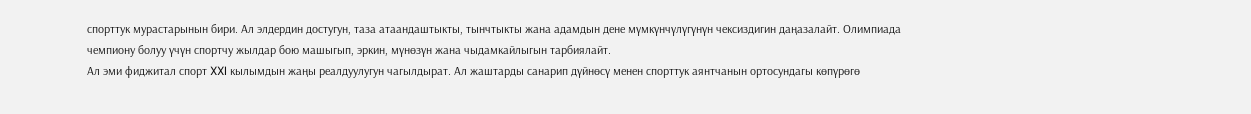спорттук мурастарынын бири. Ал элдердин достугун, таза атаандаштыкты, тынчтыкты жана адамдын дене мүмкүнчүлүгүнүн чексиздигин даңазалайт. Олимпиада чемпиону болуу үчүн спортчу жылдар бою машыгып, эркин, мүнөзүн жана чыдамкайлыгын тарбиялайт.
Ал эми фиджитал спорт XXI кылымдын жаңы реалдуулугун чагылдырат. Ал жаштарды санарип дүйнөсү менен спорттук аянтчанын ортосундагы көпүрөгө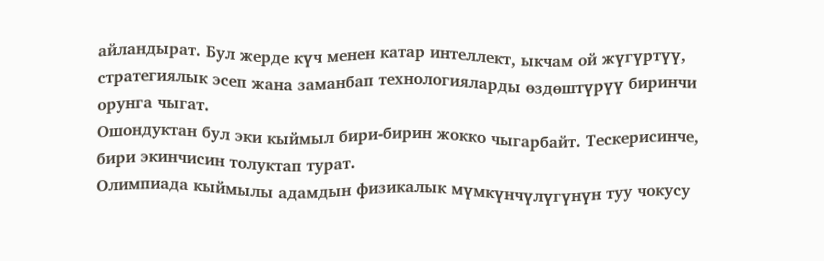айландырат. Бул жерде күч менен катар интеллект, ыкчам ой жүгүртүү, стратегиялык эсеп жана заманбап технологияларды өздөштүрүү биринчи орунга чыгат.
Ошондуктан бул эки кыймыл бири-бирин жокко чыгарбайт. Тескерисинче, бири экинчисин толуктап турат.
Олимпиада кыймылы адамдын физикалык мүмкүнчүлүгүнүн туу чокусу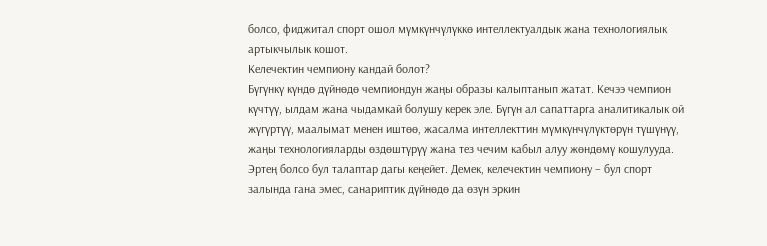болсо, фиджитал спорт ошол мүмкүнчүлүккө интеллектуалдык жана технологиялык артыкчылык кошот.
Келечектин чемпиону кандай болот?
Бүгүнкү күндө дүйнөдө чемпиондун жаңы образы калыптанып жатат. Кечээ чемпион күчтүү, ылдам жана чыдамкай болушу керек эле. Бүгүн ал сапаттарга аналитикалык ой жүгүртүү, маалымат менен иштөө, жасалма интеллекттин мүмкүнчүлүктөрүн түшүнүү, жаңы технологияларды өздөштүрүү жана тез чечим кабыл алуу жөндөмү кошулууда.
Эртең болсо бул талаптар дагы кеңейет. Демек, келечектин чемпиону – бул спорт залында гана эмес, санариптик дүйнөдө да өзүн эркин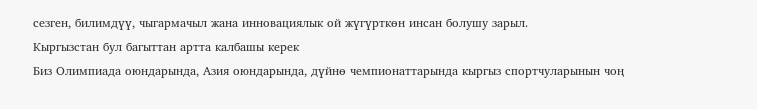сезген, билимдүү, чыгармачыл жана инновациялык ой жүгүрткөн инсан болушу зарыл.
Кыргызстан бул багыттан артта калбашы керек
Биз Олимпиада оюндарында, Азия оюндарында, дүйнө чемпионаттарында кыргыз спортчуларынын чоң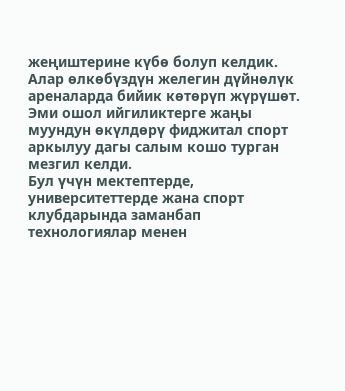жеңиштерине күбө болуп келдик. Алар өлкөбүздүн желегин дүйнөлүк ареналарда бийик көтөрүп жүрүшөт.
Эми ошол ийгиликтерге жаңы муундун өкүлдөрү фиджитал спорт аркылуу дагы салым кошо турган мезгил келди.
Бул үчүн мектептерде, университеттерде жана спорт клубдарында заманбап технологиялар менен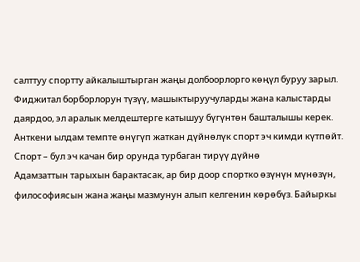салттуу спортту айкалыштырган жаңы долбоорлорго көңүл буруу зарыл. Фиджитал борборлорун түзүү, машыктыруучуларды жана калыстарды даярдоо, эл аралык мелдештерге катышуу бүгүнтөн башталышы керек. Анткени ылдам темпте өнүгүп жаткан дүйнөлүк спорт эч кимди күтпөйт.
Спорт – бул эч качан бир орунда турбаган тирүү дүйнө
Адамзаттын тарыхын барактасак, ар бир доор спортко өзүнүн мүнөзүн, философиясын жана жаңы мазмунун алып келгенин көрөбүз. Байыркы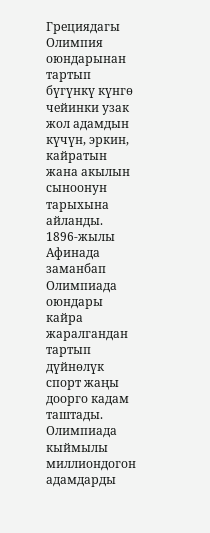Грециядагы Олимпия оюндарынан тартып бүгүнкү күнгө чейинки узак жол адамдын күчүн, эркин, кайратын жана акылын сыноонун тарыхына айланды.
1896-жылы Афинада заманбап Олимпиада оюндары кайра жаралгандан тартып дүйнөлүк спорт жаңы доорго кадам таштады. Олимпиада кыймылы миллиондогон адамдарды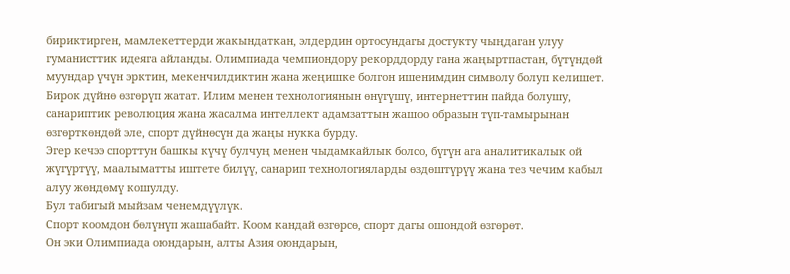бириктирген, мамлекеттерди жакындаткан, элдердин ортосундагы достукту чыңдаган улуу гуманисттик идеяга айланды. Олимпиада чемпиондору рекорддорду гана жаңыртпастан, бүтүндөй муундар үчүн эрктин, мекенчилдиктин жана жеңишке болгон ишенимдин символу болуп келишет.
Бирок дүйнө өзгөрүп жатат. Илим менен технологиянын өнүгүшү, интернеттин пайда болушу, санариптик революция жана жасалма интеллект адамзаттын жашоо образын түп-тамырынан өзгөрткөндөй эле, спорт дүйнөсүн да жаңы нукка бурду.
Эгер кечээ спорттун башкы күчү булчуң менен чыдамкайлык болсо, бүгүн ага аналитикалык ой жүгүртүү, маалыматты иштете билүү, санарип технологияларды өздөштүрүү жана тез чечим кабыл алуу жөндөмү кошулду.
Бул табигый мыйзам ченемдүүлүк.
Спорт коомдон бөлүнүп жашабайт. Коом кандай өзгөрсө, спорт дагы ошондой өзгөрөт.
Он эки Олимпиада оюндарын, алты Азия оюндарын,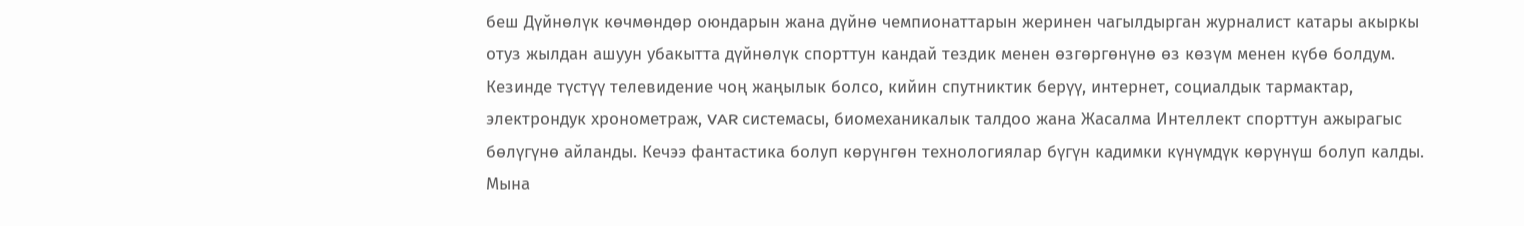беш Дүйнөлүк көчмөндөр оюндарын жана дүйнө чемпионаттарын жеринен чагылдырган журналист катары акыркы отуз жылдан ашуун убакытта дүйнөлүк спорттун кандай тездик менен өзгөргөнүнө өз көзүм менен күбө болдум.
Кезинде түстүү телевидение чоң жаңылык болсо, кийин спутниктик берүү, интернет, социалдык тармактар, электрондук хронометраж, VAR системасы, биомеханикалык талдоо жана Жасалма Интеллект спорттун ажырагыс бөлүгүнө айланды. Кечээ фантастика болуп көрүнгөн технологиялар бүгүн кадимки күнүмдүк көрүнүш болуп калды.
Мына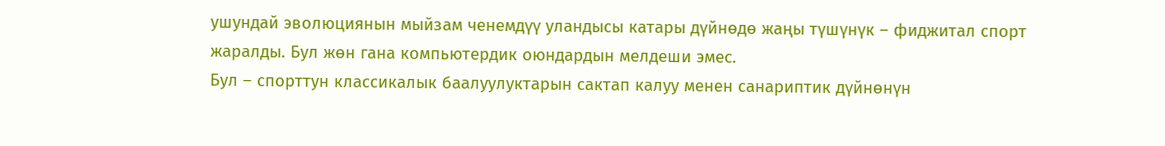ушундай эволюциянын мыйзам ченемдүү уландысы катары дүйнөдө жаңы түшүнүк – фиджитал спорт жаралды. Бул жөн гана компьютердик оюндардын мелдеши эмес.
Бул – спорттун классикалык баалуулуктарын сактап калуу менен санариптик дүйнөнүн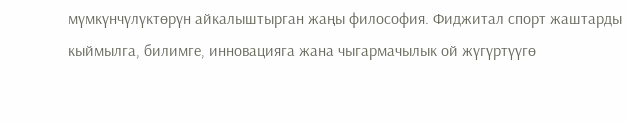мүмкүнчүлүктөрүн айкалыштырган жаңы философия. Фиджитал спорт жаштарды кыймылга, билимге, инновацияга жана чыгармачылык ой жүгүртүүгө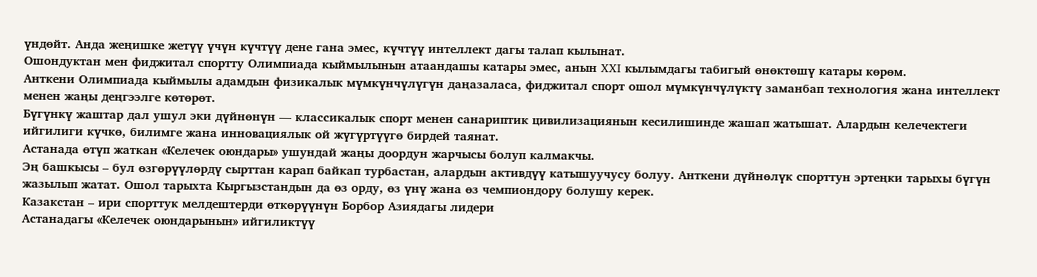үндөйт. Анда жеңишке жетүү үчүн күчтүү дене гана эмес, күчтүү интеллект дагы талап кылынат.
Ошондуктан мен фиджитал спортту Олимпиада кыймылынын атаандашы катары эмес, анын XXI кылымдагы табигый өнөктөшү катары көрөм.
Анткени Олимпиада кыймылы адамдын физикалык мүмкүнчүлүгүн даңазаласа, фиджитал спорт ошол мүмкүнчүлүктү заманбап технология жана интеллект менен жаңы деңгээлге көтөрөт.
Бүгүнкү жаштар дал ушул эки дүйнөнүн — классикалык спорт менен санариптик цивилизациянын кесилишинде жашап жатышат. Алардын келечектеги ийгилиги күчкө, билимге жана инновациялык ой жүгүртүүгө бирдей таянат.
Астанада өтүп жаткан «Келечек оюндары» ушундай жаңы доордун жарчысы болуп калмакчы.
Эң башкысы – бул өзгөрүүлөрдү сырттан карап байкап турбастан, алардын активдүү катышуучусу болуу. Анткени дүйнөлүк спорттун эртеңки тарыхы бүгүн жазылып жатат. Ошол тарыхта Кыргызстандын да өз орду, өз үнү жана өз чемпиондору болушу керек.
Казакстан – ири спорттук мелдештерди өткөрүүнүн Борбор Азиядагы лидери
Астанадагы «Келечек оюндарынын» ийгиликтүү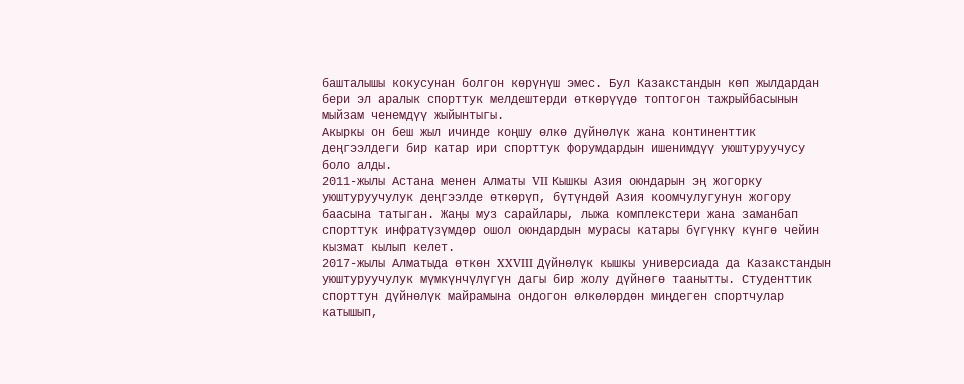башталышы кокусунан болгон көрүнүш эмес. Бул Казакстандын көп жылдардан бери эл аралык спорттук мелдештерди өткөрүүдө топтогон тажрыйбасынын мыйзам ченемдүү жыйынтыгы.
Акыркы он беш жыл ичинде коңшу өлкө дүйнөлүк жана континенттик деңгээлдеги бир катар ири спорттук форумдардын ишенимдүү уюштуруучусу боло алды.
2011-жылы Астана менен Алматы VII Кышкы Азия оюндарын эң жогорку уюштуруучулук деңгээлде өткөрүп, бүтүндөй Азия коомчулугунун жогору баасына татыган. Жаңы муз сарайлары, лыжа комплекстери жана заманбап спорттук инфратүзүмдөр ошол оюндардын мурасы катары бүгүнкү күнгө чейин кызмат кылып келет.
2017-жылы Алматыда өткөн XXVIII Дүйнөлүк кышкы универсиада да Казакстандын уюштуруучулук мүмкүнчүлүгүн дагы бир жолу дүйнөгө таанытты. Студенттик спорттун дүйнөлүк майрамына ондогон өлкөлөрдөн миңдеген спортчулар катышып,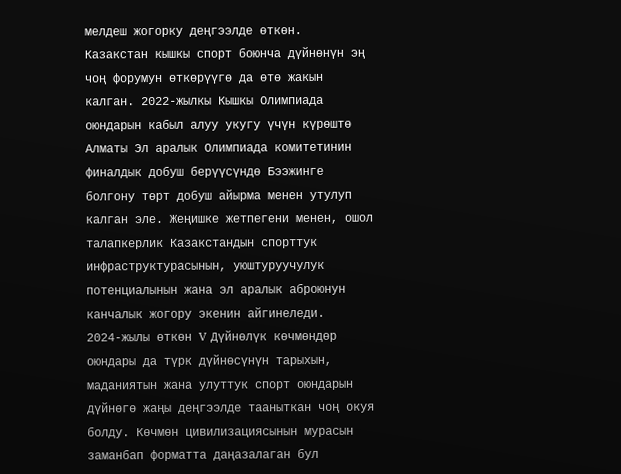мелдеш жогорку деңгээлде өткөн.
Казакстан кышкы спорт боюнча дүйнөнүн эң чоң форумун өткөрүүгө да өтө жакын калган. 2022-жылкы Кышкы Олимпиада оюндарын кабыл алуу укугу үчүн күрөштө Алматы Эл аралык Олимпиада комитетинин финалдык добуш берүүсүндө Бээжинге болгону төрт добуш айырма менен утулуп калган эле. Жеңишке жетпегени менен, ошол талапкерлик Казакстандын спорттук инфраструктурасынын, уюштуруучулук потенциалынын жана эл аралык аброюнун канчалык жогору экенин айгинеледи.
2024-жылы өткөн V Дүйнөлүк көчмөндөр оюндары да түрк дүйнөсүнүн тарыхын, маданиятын жана улуттук спорт оюндарын дүйнөгө жаңы деңгээлде тааныткан чоң окуя болду. Көчмөн цивилизациясынын мурасын заманбап форматта даңазалаган бул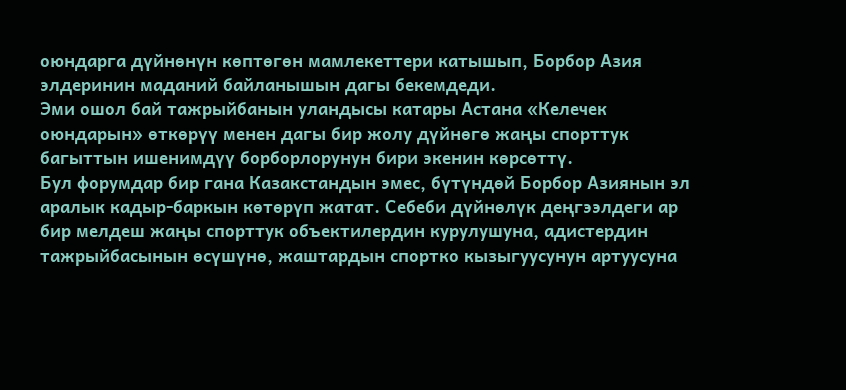оюндарга дүйнөнүн көптөгөн мамлекеттери катышып, Борбор Азия элдеринин маданий байланышын дагы бекемдеди.
Эми ошол бай тажрыйбанын уландысы катары Астана «Келечек оюндарын» өткөрүү менен дагы бир жолу дүйнөгө жаңы спорттук багыттын ишенимдүү борборлорунун бири экенин көрсөттү.
Бул форумдар бир гана Казакстандын эмес, бүтүндөй Борбор Азиянын эл аралык кадыр-баркын көтөрүп жатат. Себеби дүйнөлүк деңгээлдеги ар бир мелдеш жаңы спорттук объектилердин курулушуна, адистердин тажрыйбасынын өсүшүнө, жаштардын спортко кызыгуусунун артуусуна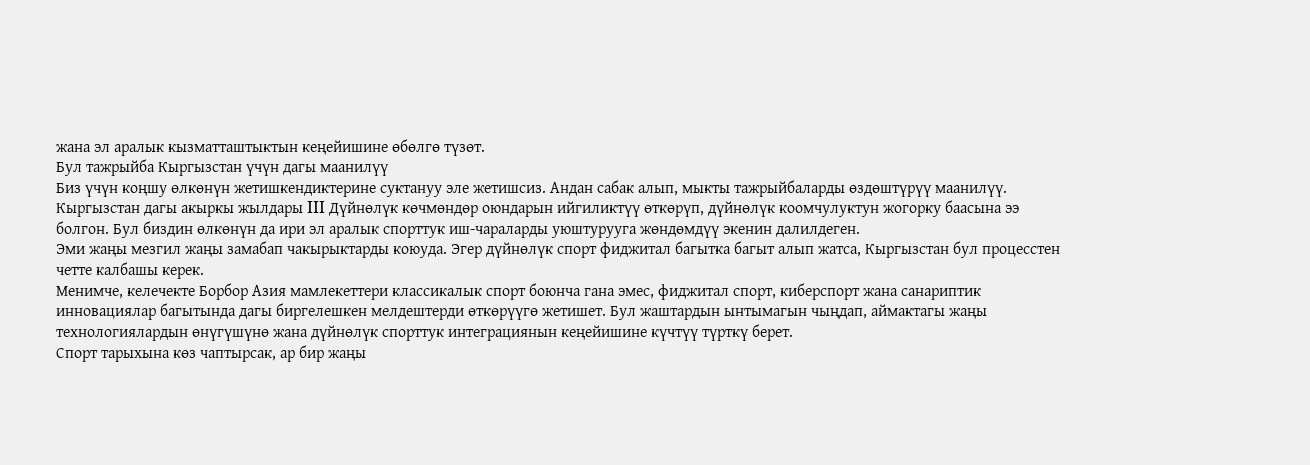жана эл аралык кызматташтыктын кеңейишине өбөлгө түзөт.
Бул тажрыйба Кыргызстан үчүн дагы маанилүү
Биз үчүн коңшу өлкөнүн жетишкендиктерине суктануу эле жетишсиз. Андан сабак алып, мыкты тажрыйбаларды өздөштүрүү маанилүү.
Кыргызстан дагы акыркы жылдары III Дүйнөлүк көчмөндөр оюндарын ийгиликтүү өткөрүп, дүйнөлүк коомчулуктун жогорку баасына ээ болгон. Бул биздин өлкөнүн да ири эл аралык спорттук иш-чараларды уюштурууга жөндөмдүү экенин далилдеген.
Эми жаңы мезгил жаңы замабап чакырыктарды коюуда. Эгер дүйнөлүк спорт фиджитал багытка багыт алып жатса, Кыргызстан бул процесстен четте калбашы керек.
Менимче, келечекте Борбор Азия мамлекеттери классикалык спорт боюнча гана эмес, фиджитал спорт, киберспорт жана санариптик инновациялар багытында дагы биргелешкен мелдештерди өткөрүүгө жетишет. Бул жаштардын ынтымагын чыңдап, аймактагы жаңы технологиялардын өнүгүшүнө жана дүйнөлүк спорттук интеграциянын кеңейишине күчтүү түрткү берет.
Спорт тарыхына көз чаптырсак, ар бир жаңы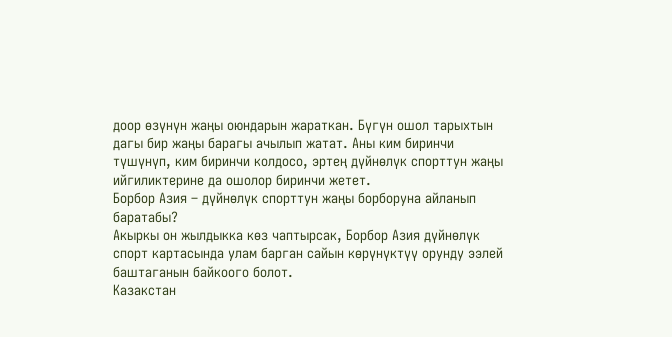доор өзүнүн жаңы оюндарын жараткан. Бүгүн ошол тарыхтын дагы бир жаңы барагы ачылып жатат. Аны ким биринчи түшүнүп, ким биринчи колдосо, эртең дүйнөлүк спорттун жаңы ийгиликтерине да ошолор биринчи жетет.
Борбор Азия – дүйнөлүк спорттун жаңы борборуна айланып баратабы?
Акыркы он жылдыкка көз чаптырсак, Борбор Азия дүйнөлүк спорт картасында улам барган сайын көрүнүктүү орунду ээлей баштаганын байкоого болот.
Казакстан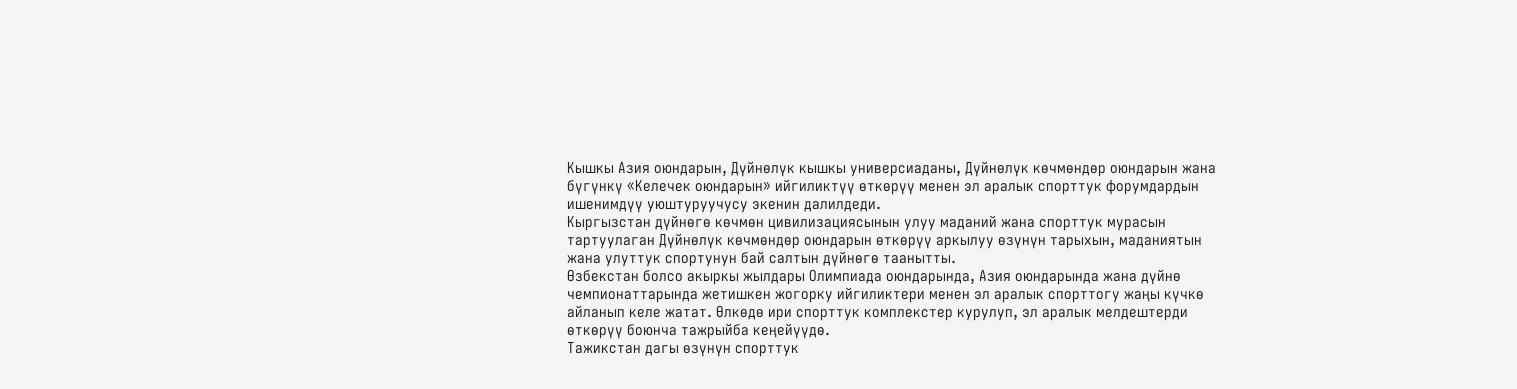Кышкы Азия оюндарын, Дүйнөлүк кышкы универсиаданы, Дүйнөлүк көчмөндөр оюндарын жана бүгүнкү «Келечек оюндарын» ийгиликтүү өткөрүү менен эл аралык спорттук форумдардын ишенимдүү уюштуруучусу экенин далилдеди.
Кыргызстан дүйнөгө көчмөн цивилизациясынын улуу маданий жана спорттук мурасын тартуулаган Дүйнөлүк көчмөндөр оюндарын өткөрүү аркылуу өзүнүн тарыхын, маданиятын жана улуттук спортунун бай салтын дүйнөгө таанытты.
Өзбекстан болсо акыркы жылдары Олимпиада оюндарында, Азия оюндарында жана дүйнө чемпионаттарында жетишкен жогорку ийгиликтери менен эл аралык спорттогу жаңы күчкө айланып келе жатат. Өлкөдө ири спорттук комплекстер курулуп, эл аралык мелдештерди өткөрүү боюнча тажрыйба кеңейүүдө.
Тажикстан дагы өзүнүн спорттук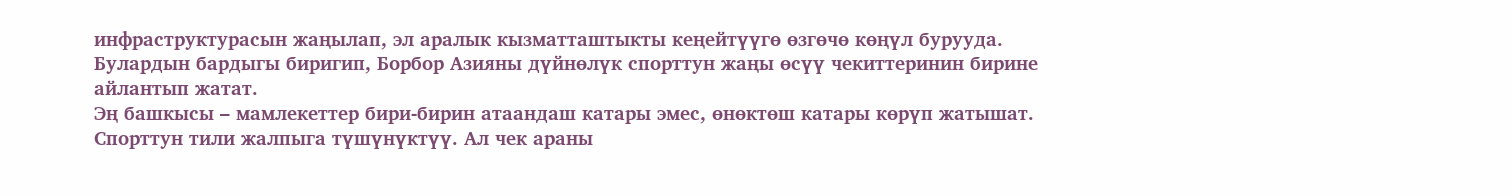инфраструктурасын жаңылап, эл аралык кызматташтыкты кеңейтүүгө өзгөчө көңүл бурууда.
Булардын бардыгы биригип, Борбор Азияны дүйнөлүк спорттун жаңы өсүү чекиттеринин бирине айлантып жатат.
Эң башкысы – мамлекеттер бири-бирин атаандаш катары эмес, өнөктөш катары көрүп жатышат. Спорттун тили жалпыга түшүнүктүү. Ал чек араны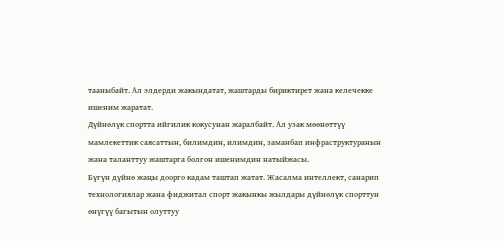тааныбайт. Ал элдерди жакындатат, жаштарды бириктирет жана келечекке ишеним жаратат.
Дүйнөлүк спортта ийгилик кокусунан жаралбайт. Ал узак мөөнөттүү мамлекеттик саясаттын, билимдин, илимдин, заманбап инфраструктуранын жана таланттуу жаштарга болгон ишенимдин натыйжасы.
Бүгүн дүйнө жаңы доорго кадам таштап жатат. Жасалма интеллект, санарип технологиялар жана фиджитал спорт жакынкы жылдары дүйнөлүк спорттун өнүгүү багытын олуттуу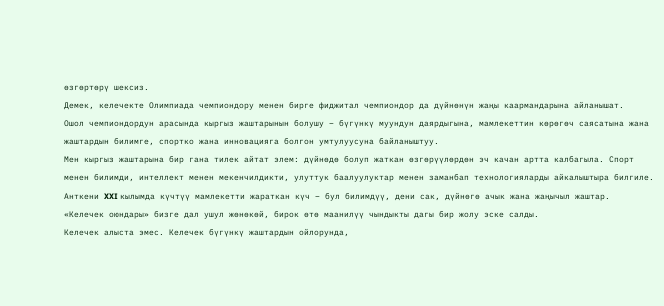өзгөртөрү шексиз.
Демек, келечекте Олимпиада чемпиондору менен бирге фиджитал чемпиондор да дүйнөнүн жаңы каармандарына айланышат.
Ошол чемпиондордун арасында кыргыз жаштарынын болушу – бүгүнкү муундун даярдыгына, мамлекеттин көрөгөч саясатына жана жаштардын билимге, спортко жана инновацияга болгон умтулуусуна байланыштуу.
Мен кыргыз жаштарына бир гана тилек айтат элем: дүйнөдө болуп жаткан өзгөрүүлөрдөн эч качан артта калбагыла. Спорт менен билимди, интеллект менен мекенчилдикти, улуттук баалуулуктар менен заманбап технологияларды айкалыштыра билгиле.
Анткени XXI кылымда күчтүү мамлекетти жараткан күч – бул билимдүү, дени сак, дүйнөгө ачык жана жаңычыл жаштар.
«Келечек оюндары» бизге дал ушул жөнөкөй, бирок өтө маанилүү чындыкты дагы бир жолу эске салды.
Келечек алыста эмес. Келечек бүгүнкү жаштардын ойлорунда,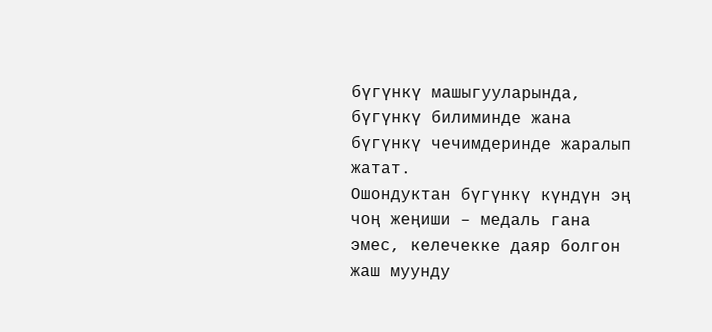бүгүнкү машыгууларында, бүгүнкү билиминде жана бүгүнкү чечимдеринде жаралып жатат.
Ошондуктан бүгүнкү күндүн эң чоң жеңиши – медаль гана эмес, келечекке даяр болгон жаш муунду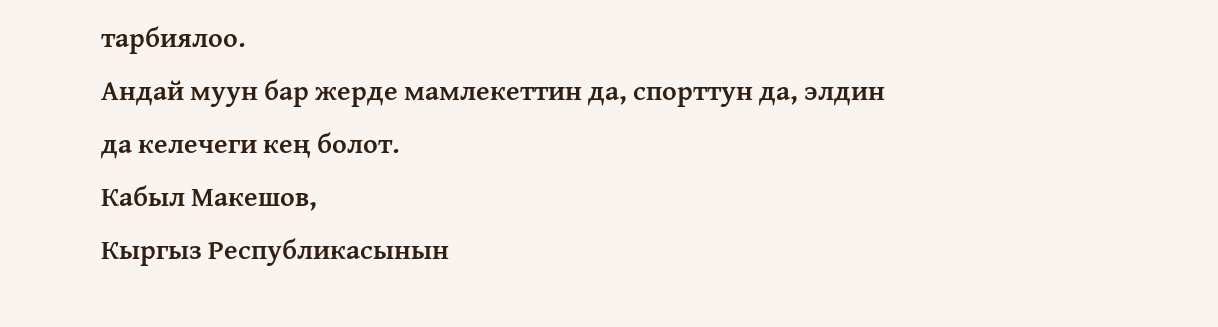тарбиялоо.
Андай муун бар жерде мамлекеттин да, спорттун да, элдин да келечеги кең болот.
Кабыл Макешов,
Кыргыз Республикасынын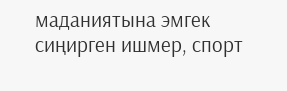маданиятына эмгек сиңирген ишмер, спорт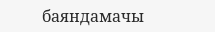баяндамачы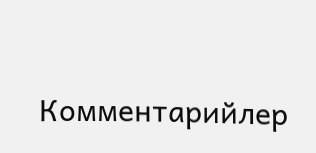Комментарийлер